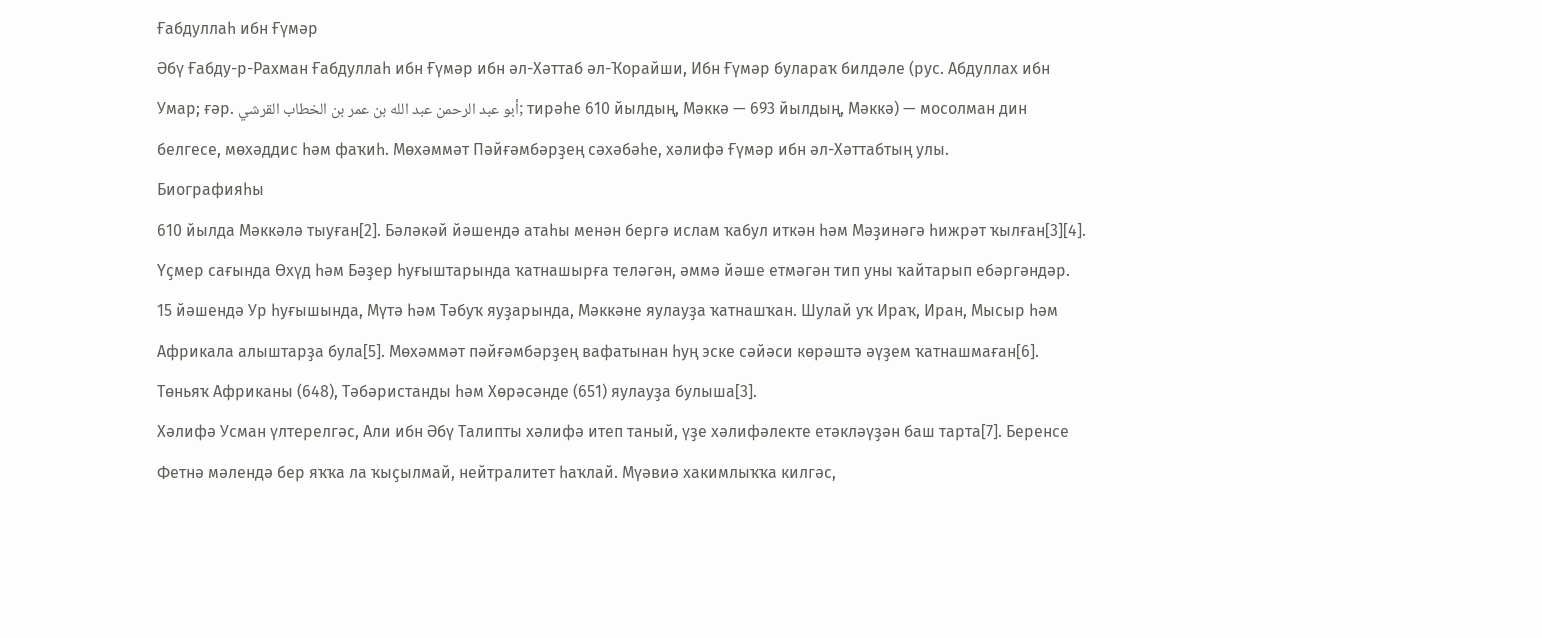Ғабдуллаһ ибн Ғүмәр
Әбү Ғабду-р-Рахман Ғабдуллаһ ибн Ғүмәр ибн әл-Хәттаб әл-Ҡорайши, Ибн Ғүмәр булараҡ билдәле (рус. Абдуллах ибн Умар; ғәр. أبو عبد الرحمن عبد الله بن عمر بن الخطاب القرشي; тирәһе 610 йылдың, Мәккә — 693 йылдың, Мәккә) — мосолман дин белгесе, мөхәддис һәм фаҡиһ. Мөхәммәт Пәйғәмбәрҙең сәхәбәһе, хәлифә Ғүмәр ибн әл-Хәттабтың улы.
Биографияһы
610 йылда Мәккәлә тыуған[2]. Бәләкәй йәшендә атаһы менән бергә ислам ҡабул иткән һәм Мәҙинәгә һижрәт ҡылған[3][4].
Үҫмер сағында Өхүд һәм Бәҙер һуғыштарында ҡатнашырға теләгән, әммә йәше етмәгән тип уны ҡайтарып ебәргәндәр. 15 йәшендә Ур һуғышында, Мүтә һәм Тәбуҡ яуҙарында, Мәккәне яулауҙа ҡатнашҡан. Шулай уҡ Ираҡ, Иран, Мысыр һәм Африкала алыштарҙа була[5]. Мөхәммәт пәйғәмбәрҙең вафатынан һуң эске сәйәси көрәштә әүҙем ҡатнашмаған[6]. Төньяҡ Африканы (648), Тәбәристанды һәм Хөрәсәнде (651) яулауҙа булыша[3].
Хәлифә Усман үлтерелгәс, Али ибн Әбү Талипты хәлифә итеп таный, үҙе хәлифәлекте етәкләүҙән баш тарта[7]. Беренсе Фетнә мәлендә бер яҡҡа ла ҡыҫылмай, нейтралитет һаҡлай. Мүәвиә хакимлыҡҡа килгәс,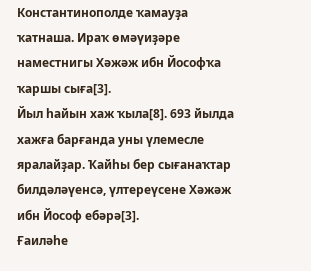Константинополде ҡамауҙа ҡатнаша. Ираҡ өмәүиҙәре наместнигы Хәжәж ибн Йософҡа ҡаршы сыға[3].
Йыл һайын хаж ҡыла[8]. 693 йылда хажға барғанда уны үлемесле яралайҙар. Ҡайһы бер сығанаҡтар билдәләүенсә, үлтереүсене Хәжәж ибн Йософ ебәрә[3].
Ғаиләһе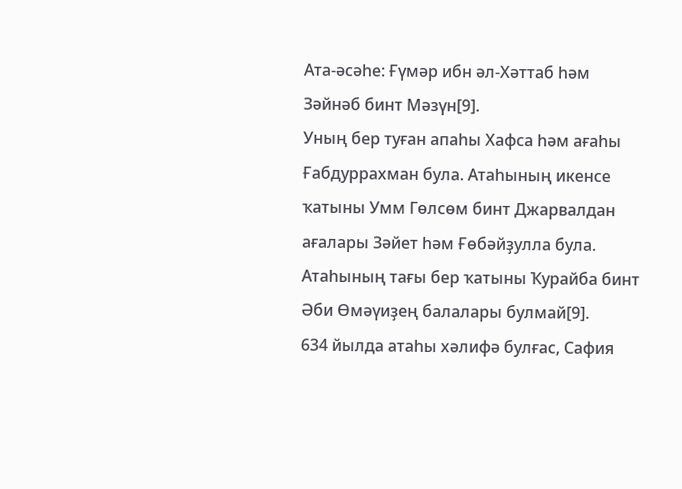Ата-әсәһе: Ғүмәр ибн әл-Хәттаб һәм Зәйнәб бинт Мәзүн[9].
Уның бер туған апаһы Хафса һәм ағаһы Ғабдуррахман була. Атаһының икенсе ҡатыны Умм Гөлсөм бинт Джарвалдан ағалары Зәйет һәм Ғөбәйҙулла була. Атаһының тағы бер ҡатыны Ҡурайба бинт Әби Өмәүиҙең балалары булмай[9].
634 йылда атаһы хәлифә булғас, Сафия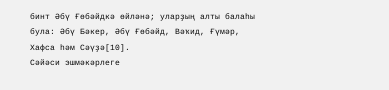бинт Әбү Ғөбәйдкә өйләнә; уларҙың алты балаһы була: Әбү Бәкер, Әбү Ғөбәйд, Вәҡид, Ғүмәр, Хафса һәм Сәүҙә[10].
Сәйәси эшмәкәрлеге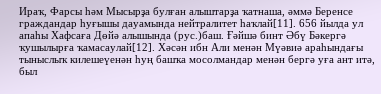Ираҡ, Фарсы һәм Мысырҙа булған алыштарҙа ҡатнаша, әммә Беренсе граждандар һуғышы дауамында нейтралитет һаҡлай[11]. 656 йылда ул апаһы Хафсаға Дөйә алышында (рус.)баш. Ғәйшә бинт Әбү Бәкергә ҡушылырға ҡамасаулай[12]. Хәсән ибн Али менән Мүәвиә араһындағы тыныслыҡ килешеүенән һуң башҡа мосолмандар менән бергә уға ант итә, был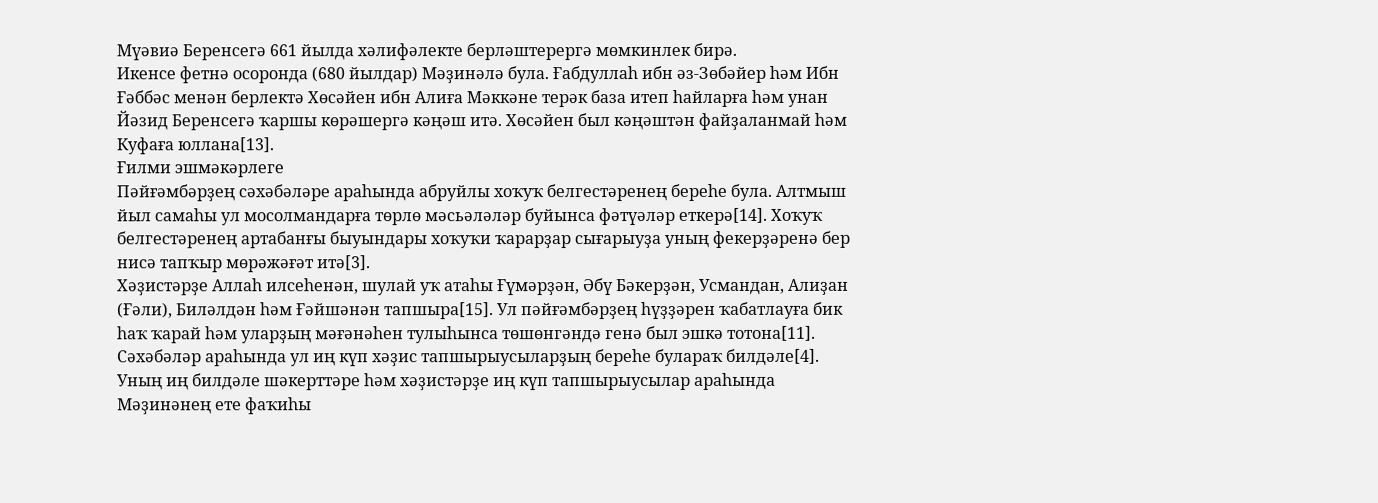Мүәвиә Беренсегә 661 йылда хәлифәлекте берләштерергә мөмкинлек бирә.
Икенсе фетнә осоронда (680 йылдар) Мәҙинәлә була. Ғабдуллаһ ибн әз-Зөбәйер һәм Ибн Ғәббәс менән берлектә Хөсәйен ибн Алиға Мәккәне терәк база итеп һайларға һәм унан Йәзид Беренсегә ҡаршы көрәшергә кәңәш итә. Хөсәйен был кәңәштән файҙаланмай һәм Куфаға юллана[13].
Ғилми эшмәкәрлеге
Пәйғәмбәрҙең сәхәбәләре араһында абруйлы хоҡуҡ белгестәренең береһе була. Алтмыш йыл самаһы ул мосолмандарға төрлө мәсьәләләр буйынса фәтүәләр еткерә[14]. Хоҡуҡ белгестәренең артабанғы быуындары хоҡуҡи ҡарарҙар сығарыуҙа уның фекерҙәренә бер нисә тапҡыр мөрәжәғәт итә[3].
Хәҙистәрҙе Аллаһ илсеһенән, шулай уҡ атаһы Ғүмәрҙән, Әбү Бәкерҙән, Усмандан, Алиҙан (Ғәли), Биләлдән һәм Ғәйшәнән тапшыра[15]. Ул пәйғәмбәрҙең һүҙҙәрен ҡабатлауға бик һаҡ ҡарай һәм уларҙың мәғәнәһен тулыһынса төшөнгәндә генә был эшкә тотона[11]. Сәхәбәләр араһында ул иң күп хәҙис тапшырыусыларҙың береһе булараҡ билдәле[4].
Уның иң билдәле шәкерттәре һәм хәҙистәрҙе иң күп тапшырыусылар араһында Мәҙинәнең ете фаҡиһы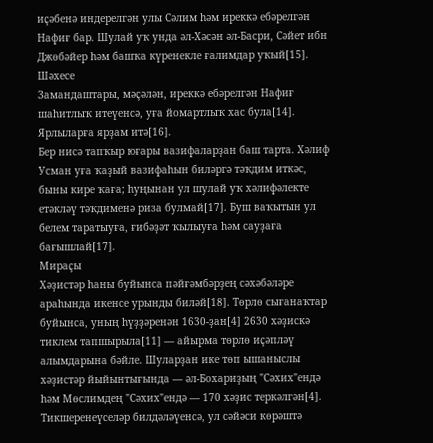иҫәбенә индерелгән улы Сәлим һәм иреккә ебәрелгән Нафиғ бар. Шулай уҡ унда әл-Хәсән әл-Басри, Сәйет ибн Джөбәйер һәм башҡа күренекле ғалимдар уҡый[15].
Шәхесе
Замандаштары, мәҫәлән, иреккә ебәрелгән Нафиғ шаһитлыҡ итеүенсә, уға йомартлыҡ хас була[14]. Ярлыларға ярҙам итә[16].
Бер нисә тапҡыр юғары вазифаларҙан баш тарта. Хәлиф Усман уға ҡаҙый вазифаһын биләргә тәҡдим иткәс, быны кире ҡаға; һуңынан ул шулай уҡ хәлифәлекте етәкләү тәҡдименә риза булмай[17]. Буш ваҡытын ул белем таратыуға, ғибәҙәт ҡылыуға һәм сауҙаға бағышлай[17].
Мираҫы
Хәҙистәр һаны буйынса пәйғәмбәрҙең сәхәбәләре араһында икенсе урынды биләй[18]. Төрлө сығанаҡтар буйынса, уның һүҙҙәренән 1630-ҙан[4] 2630 хәҙискә тиклем тапшырыла[11] — айырма төрлө иҫәпләү алымдарына бәйле. Шуларҙан ике төп ышаныслы хәҙистәр йыйынтығында — әл-Бохариҙың "Сәхих"ендә һәм Мөслимдең "Сәхих"ендә — 170 хәҙис теркәлгән[4].
Тикшеренеүселәр билдәләүенсә, ул сәйәси көрәштә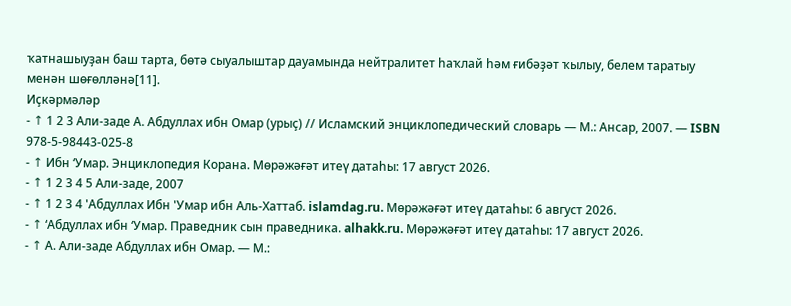ҡатнашыуҙан баш тарта, бөтә сыуалыштар дауамында нейтралитет һаҡлай һәм ғибәҙәт ҡылыу, белем таратыу менән шөғөлләнә[11].
Иҫкәрмәләр
- ↑ 1 2 3 Али-заде А. Абдуллах ибн Омар (урыҫ) // Исламский энциклопедический словарь — М.: Ансар, 2007. — ISBN 978-5-98443-025-8
- ↑ Ибн ‘Умар. Энциклопедия Корана. Мөрәжәғәт итеү датаһы: 17 август 2026.
- ↑ 1 2 3 4 5 Али-заде, 2007
- ↑ 1 2 3 4 'Абдуллах Ибн 'Умар ибн Аль-Хаттаб. islamdag.ru. Мөрәжәғәт итеү датаһы: 6 август 2026.
- ↑ ‘Абдуллах ибн ‘Умар. Праведник сын праведника. alhakk.ru. Мөрәжәғәт итеү датаһы: 17 август 2026.
- ↑ А. Али-заде Абдуллах ибн Омар. — М.: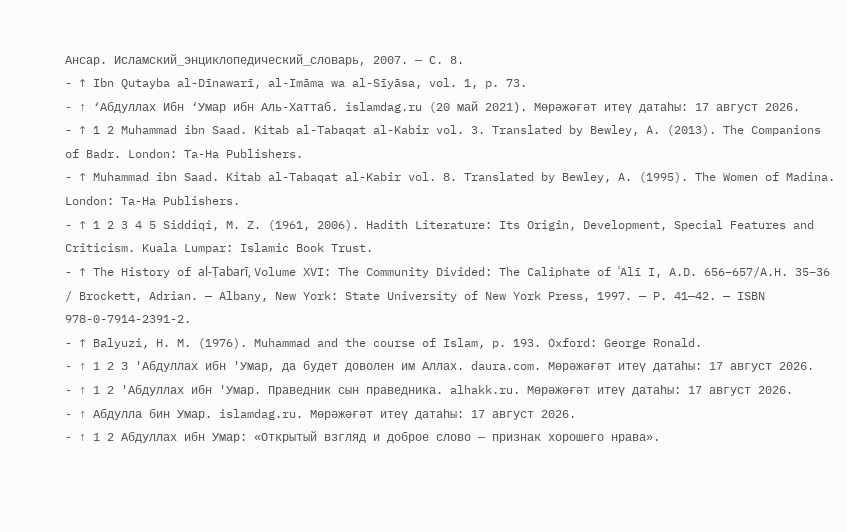Ансар. Исламский_энциклопедический_словарь, 2007. — С. 8.
- ↑ Ibn Qutayba al-Dīnawarī, al-Imāma wa al-Sīyāsa, vol. 1, p. 73.
- ↑ ‘Абдуллах Ибн ‘Умар ибн Аль-Хаттаб. islamdag.ru (20 май 2021). Мөрәжәғәт итеү датаһы: 17 август 2026.
- ↑ 1 2 Muhammad ibn Saad. Kitab al-Tabaqat al-Kabir vol. 3. Translated by Bewley, A. (2013). The Companions of Badr. London: Ta-Ha Publishers.
- ↑ Muhammad ibn Saad. Kitab al-Tabaqat al-Kabir vol. 8. Translated by Bewley, A. (1995). The Women of Madina. London: Ta-Ha Publishers.
- ↑ 1 2 3 4 5 Siddiqi, M. Z. (1961, 2006). Hadith Literature: Its Origin, Development, Special Features and Criticism. Kuala Lumpar: Islamic Book Trust.
- ↑ The History of al-Ṭabarī, Volume XVI: The Community Divided: The Caliphate of ʿAlī I, A.D. 656–657/A.H. 35–36 / Brockett, Adrian. — Albany, New York: State University of New York Press, 1997. — P. 41—42. — ISBN 978-0-7914-2391-2.
- ↑ Balyuzi, H. M. (1976). Muhammad and the course of Islam, p. 193. Oxford: George Ronald.
- ↑ 1 2 3 'Абдуллах ибн 'Умар, да будет доволен им Аллах. daura.com. Мөрәжәғәт итеү датаһы: 17 август 2026.
- ↑ 1 2 'Абдуллах ибн 'Умар. Праведник сын праведника. alhakk.ru. Мөрәжәғәт итеү датаһы: 17 август 2026.
- ↑ Абдулла бин Умар. islamdag.ru. Мөрәжәғәт итеү датаһы: 17 август 2026.
- ↑ 1 2 Абдуллах ибн Умар: «Открытый взгляд и доброе слово — признак хорошего нрава».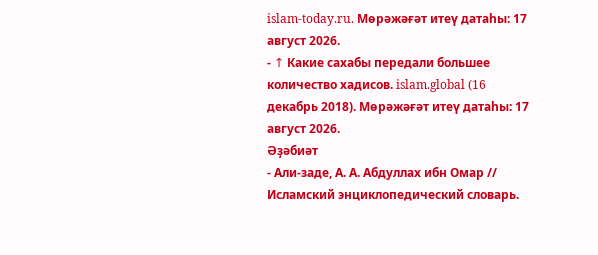islam-today.ru. Мөрәжәғәт итеү датаһы: 17 август 2026.
- ↑ Какие сахабы передали большее количество хадисов. islam.global (16 декабрь 2018). Мөрәжәғәт итеү датаһы: 17 август 2026.
Әҙәбиәт
- Али-заде, А. А. Абдуллах ибн Омар // Исламский энциклопедический словарь.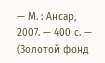— М. : Ансар, 2007. — 400 с. — (Золотой фонд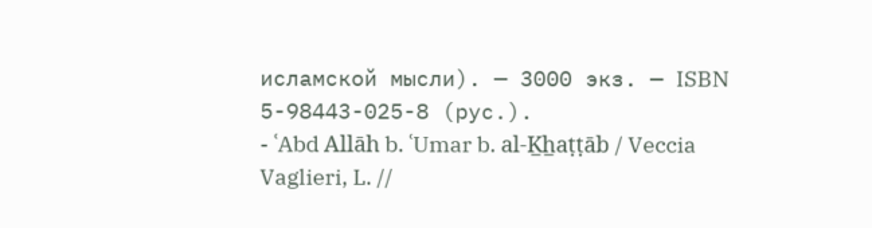исламской мысли). — 3000 экз. — ISBN 5-98443-025-8 (рус.).
- ʿAbd Allāh b. ʿUmar b. al-K̲h̲aṭṭāb / Veccia Vaglieri, L. //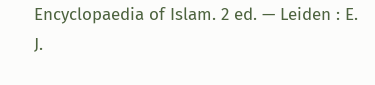Encyclopaedia of Islam. 2 ed. — Leiden : E. J.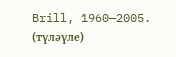Brill, 1960—2005. (түләүле)